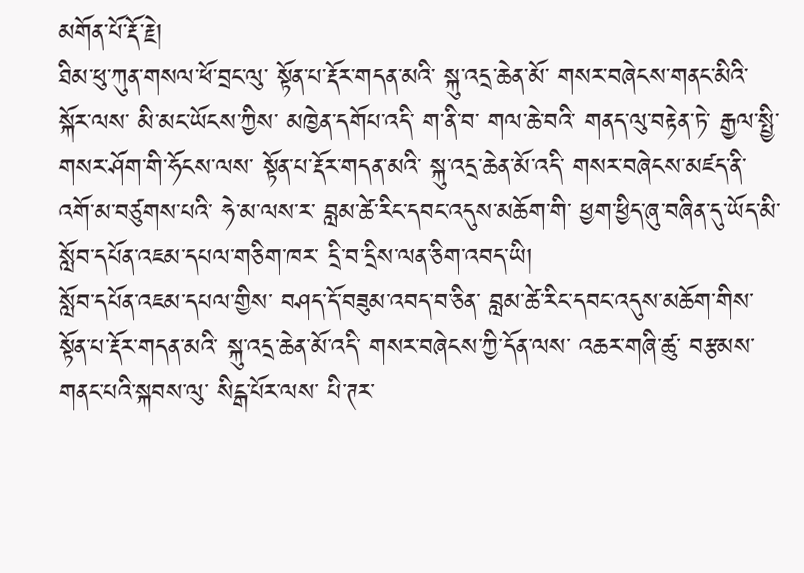མགོན་པོ་རྡོ་རྗེ།
ཐིམ་ཕུ་ཀུན་གསལ་ཕོ་བྲང་ལུ་ སྟོན་པ་རྡོར་གདན་མའི་ སྐུ་འདྲ་ཆེན་མོ་ གསར་བཞེངས་གནང་མིའི་སྐོར་ལས་ མི་མང་ཡོངས་ཀྱིས་ མཁྱེན་དགོཔ་འདི་ ག་ནི་བ་ གལ་ཆེ་བའི་ གནད་ལུ་བརྟེན་ཏེ་ རྒྱལ་སྤྱི་གསར་ཤོག་གི་ཧོངས་ལས་ སྟོན་པ་རྡོར་གདན་མའི་ སྐུ་འདྲ་ཆེན་མོ་འདི་ གསར་བཞེངས་མཛད་ནི་ འགོ་མ་བཙུགས་པའི་ ཧེ་མ་ལས་ར་ བླམ་ཚེ་རིང་དབང་འདུས་མཆོག་གི་ ཕྱག་ཕྱིད་ཞུ་བཞིན་དུ་ཡོད་མི་ སློབ་དཔོན་འཇམ་དཔལ་གཅིག་ཁར་ དྲི་བ་དྲིས་ལན་ཅིག་འབད་ཡི།
སློབ་དཔོན་འཇམ་དཔལ་གྱིས་ བཤད་དོ་བཟུམ་འབད་བ་ཅིན་ བླམ་ཚེ་རིང་དབང་འདུས་མཆོག་གིས་ སྟོན་པ་རྡོར་གདན་མའི་ སྐུ་འདྲ་ཆེན་མོ་འདི་ གསར་བཞེངས་ཀྱི་དོན་ལས་ འཆར་གཞི་ཚུ་ བརྩམས་གནང་པའི་སྐབས་ལུ་ སིངྒ་པོར་ལས་ པི་ཊར་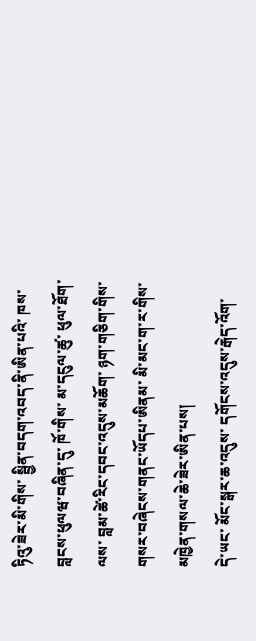ཏིའུ་ཟེར་མི་གིས་ སྦྱིན་བདག་འབད་ནི་ཨིན་པའི་ ཁས་བླངས་ཕུལཝ་བཞིན་དུ་ ཁོ་གིས་ མ་དངུལ་ཚུ་ ཕུལ་ཐོག་ལས་ བླམ་ཚེ་རིང་དབང་འདུས་མཆོག་ ཉག་གཅིག་གིས་ གསར་བཞེངས་གནང་ཡོདཔ་ཨིནམ་ མི་མང་ག་ར་གིས་ མཁྱེན་གསལ་ཆེ་ཟེར་ཨིན་པས།
དེ་ཡང་ མོང་སྒར་ཆ་འདུས་ དགོངས་འདུས་རྒེད་འོག་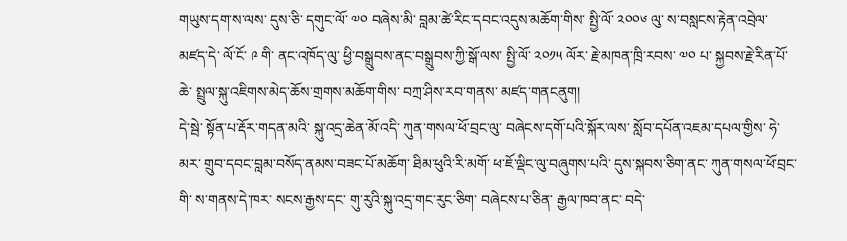གཡུས་དག་ས་ལས་ དུས་ཅི་ དགུང་ལོ་ ༧༠ བཞེས་མི་ བླམ་ཚེ་རིང་དབང་འདུས་མཆོག་གིས་ སྤྱི་ལོ་ ༢༠༠༦ ལུ་ ས་བསླངས་རྟེན་འབྲེལ་མཛད་དེ་ ལོ་ངོ་ ༩ གི་ ནང་འཁོད་ལུ་ ཕྱི་བསྒྲུབས་ནང་བསྒྲུབས་ཀྱི་སྒོ་ལས་ སྤྱི་ལོ་ ༢༠༡༥ ལོར་ རྗེ་མཁན་ཁྲི་རབས་ ༧༠ པ་ སྐྱབས་རྗེ་རིན་པོ་ཆེ་ སྤྲུལ་སྐུ་འཇིགས་མེད་ཆོས་གྲགས་མཆོག་གིས་ བཀྲ་ཤིས་རབ་གནས་ མཛད་གནངནུག།
དེ་སྦེ་ སྟོན་པ་རྡོར་གདན་མའི་ སྐུ་འདྲ་ཆེན་མོ་འདི་ ཀུན་གསལ་ཕོ་བྲང་ལུ་ བཞེངས་དགོ་པའི་སྐོར་ལས་ སློབ་དཔོན་འཇམ་དཔལ་གྱིས་ ཧེ་མར་ གྲུབ་དབང་བླམ་བསོད་ནམས་བཟང་པོ་མཆོག་ ཐིམ་ཕུའི་རི་མགོ་ ཕ་ཇོ་ལྡིང་ལུ་བཞུགས་པའི་ དུས་སྐབས་ཅིག་ནང་ ཀུན་གསལ་ཕོ་བྲང་གི་ ས་གནས་དེ་ཁར་ སངས་རྒྱས་དང་ གུ་རུའི་སྐུ་འདྲ་གང་རུང་ཅིག་ བཞེངས་པ་ཅིན་ རྒྱལ་ཁབ་ནང་ བདེ་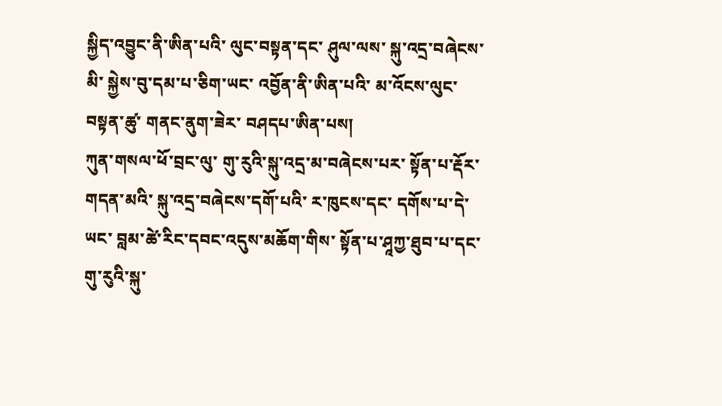སྐྱིད་འབྱུང་ནི་ཨིན་པའི་ ལུང་བསྟན་དང་ ཤུལ་ལས་ སྐུ་འདྲ་བཞེངས་མི་ སྐྱེས་བུ་དམ་པ་ཅིག་ཡང་ འབྱོན་ནི་ཨིན་པའི་ མ་འོངས་ལུང་བསྟན་ཚུ་ གནང་ནུག་ཟེར་ བཤདཔ་ཨིན་པས།
ཀུན་གསལ་ཕོ་བྲང་ལུ་ གུ་རུའི་སྐུ་འདྲ་མ་བཞེངས་པར་ སྟོན་པ་རྡོར་གདན་མའི་ སྐུ་འདྲ་བཞེངས་དགོ་པའི་ ར་ཁུངས་དང་ དགོས་པ་དེ་ཡང་ བླམ་ཚེ་རིང་དབང་འདུས་མཆོག་གིས་ སྟོན་པ་ཤཱཀྱ་ཐུབ་པ་དང་ གུ་རུའི་སྐུ་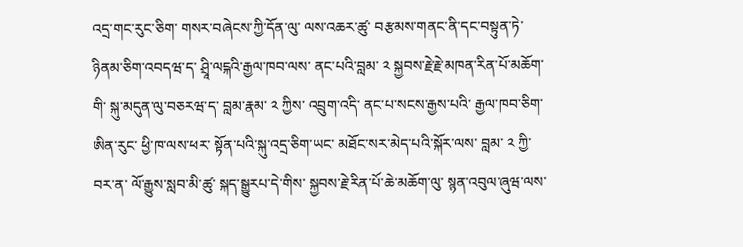འདྲ་གང་རུང་ཅིག་ གསར་བཞེངས་ཀྱི་དོན་ལུ་ ལས་འཆར་ཚུ་ བརྩམས་གནང་ནི་དང་བསྟུན་ཏེ་ ཉིནམ་ཅིག་འབདཝ་ད་ ཤྲཱི་ལངྐའི་རྒྱལ་ཁབ་ལས་ ནང་པའི་བླམ་ ༢ སྐྱབས་རྗེ་རྗེ་མཁན་རིན་པོ་མཆོག་གི་ སྐུ་མདུན་ལུ་བཅརཝ་ད་ བླམ་རྣམ་ ༢ ཀྱིས་ འབྲུག་འདི་ ནང་པ་སངས་རྒྱས་པའི་ རྒྱལ་ཁབ་ཅིག་ཨིན་རུང་ ཕྱི་ཁ་ལས་ཕར་ སྟོན་པའི་སྐུ་འདྲ་ཅིག་ཡང་ མཐོང་སར་མེད་པའི་སྐོར་ལས་ བླམ་ ༢ ཀྱི་བར་ན་ ལོ་རྒྱུས་སླབ་མི་ཚུ་ སྐད་སྒྱུརཔ་དེ་གིས་ སྐྱབས་རྗེ་རིན་པོ་ཆེ་མཆོག་ལུ་ སྙན་འབུལ་ཞུཝ་ལས་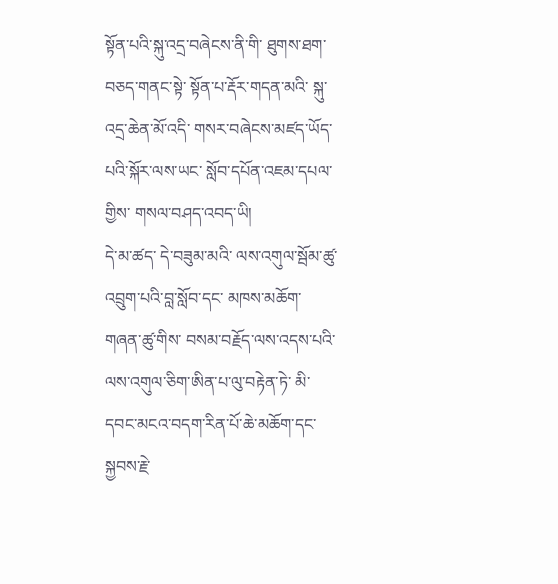སྟོན་པའི་སྐུ་འདྲ་བཞེངས་ནི་གི་ ཐུགས་ཐག་བཅད་གནང་སྟེ་ སྟོན་པ་རྡོར་གདན་མའི་ སྐུ་འདྲ་ཆེན་མོ་འདི་ གསར་བཞེངས་མཛད་ཡོད་པའི་སྐོར་ལས་ཡང་ སློབ་དཔོན་འཇམ་དཔལ་གྱིས་ གསལ་བཤད་འབད་ཡི།
དེ་མ་ཚད་ དེ་བཟུམ་མའི་ ལས་འགུལ་སྦོམ་ཚུ་ འབྲུག་པའི་བླ་སློབ་དང་ མཁས་མཆོག་གཞན་ཚུ་གིས་ བསམ་བརྗོད་ལས་འདས་པའི་ ལས་འགུལ་ཅིག་ཨིན་པ་ལུ་བརྟེན་ཏེ་ མི་དབང་མངའ་བདག་རིན་པོ་ཆེ་མཆོག་དང་ སྐྱབས་རྗེ་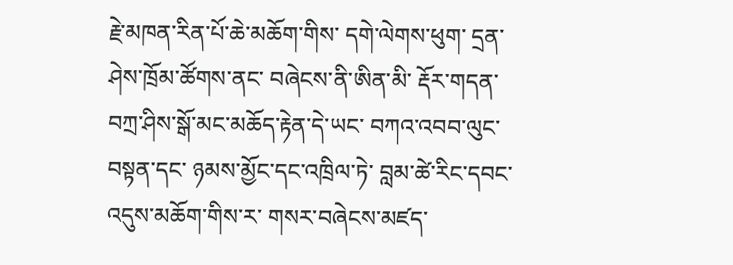རྗེ་མཁན་རིན་པོ་ཆེ་མཆོག་གིས་ དགེ་ལེགས་ཕུག་ དྲན་ཤེས་ཁྲོམ་ཚོགས་ནང་ བཞེངས་ནི་ཨིན་མི་ རྡོར་གདན་བཀྲ་ཤིས་སྒོ་མང་མཆོད་རྟེན་དེ་ཡང་ བཀའ་འབབ་ལུང་བསྟན་དང་ ཉམས་མྱོང་དང་འཁྲིལ་ཏེ་ བླམ་ཚེ་རིང་དབང་འདུས་མཆོག་གིས་ར་ གསར་བཞེངས་མཛད་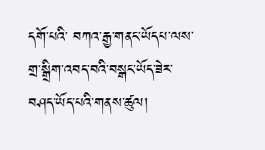དགོ་པའི་ བཀའ་རྒྱ་གནང་ཡོདཔ་ལས་ གྲ་སྒྲིག་འབད་བའི་བསྒང་ཡོད་ཟེར་ བཤད་ཡོད་པའི་གནས་ཚུལ།